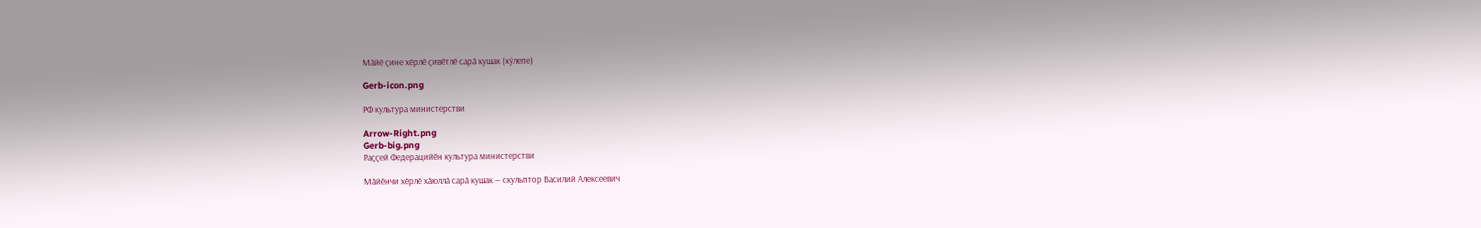Мӑйӗ ҫине хӗрлӗ ҫивӗтлӗ сарӑ кушак (кӳлепе)

Gerb-icon.png

РФ культура министерстви

Arrow-Right.png
Gerb-big.png
Раҫҫей Федерацийӗн культура министерстви

Мӑйӗнчи хӗрлӗ хӑюллӑ сарӑ кушак — скульптор Василий Алексеевич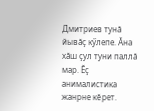Дмитриев тунӑ йывӑҫ кӳлепе. Ӑна хӑш ҫул туни паллӑ мар. Ӗҫ анималистика жанрне кӗрет.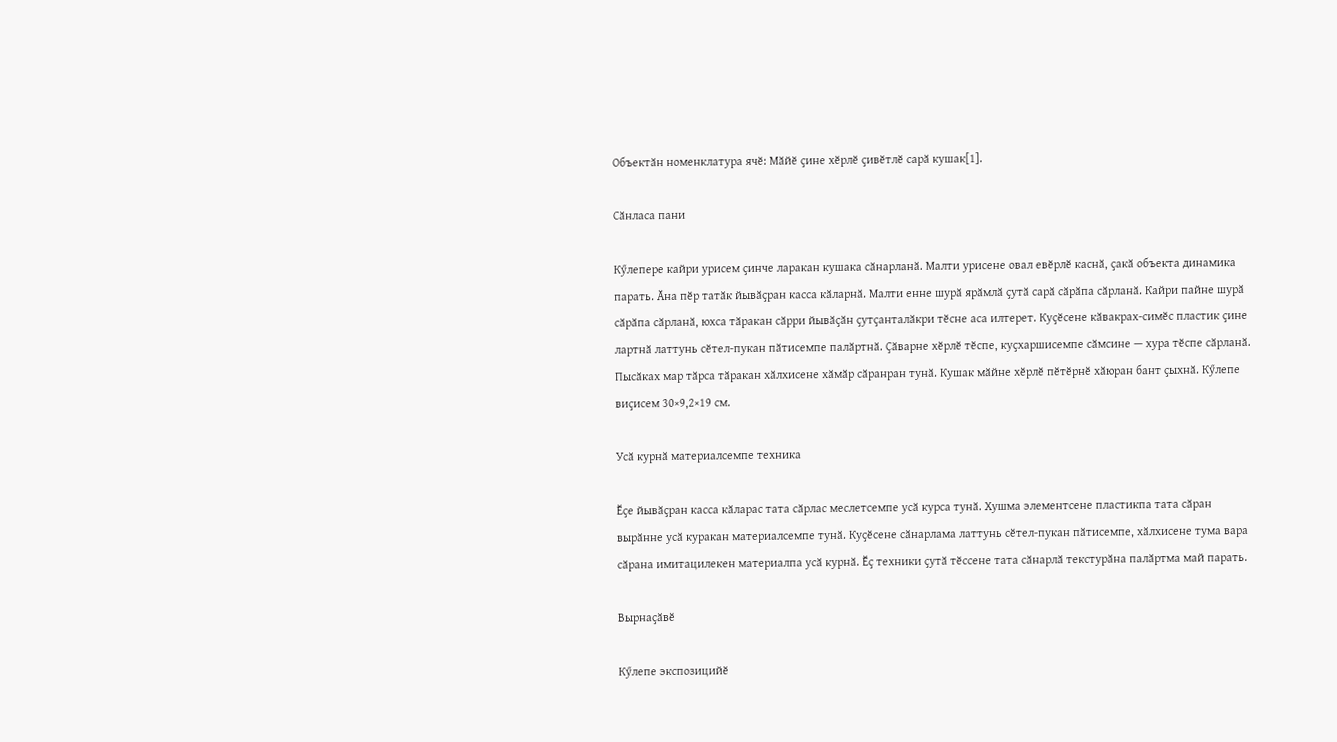Объектӑн номенклатура ячӗ: Мӑйӗ ҫине хӗрлӗ ҫивӗтлӗ сарӑ кушак[1].

Сӑнласа пани

Кӳлепере кайри урисем ҫинче ларакан кушака сӑнарланӑ. Малти урисене овал евӗрлӗ каснӑ, ҫакӑ объекта динамика парать. Ӑна пӗр татӑк йывӑҫран касса кӑларнӑ. Малти енне шурӑ ярӑмлӑ ҫутӑ сарӑ сӑрӑпа сӑрланӑ. Кайри пайне шурӑ сӑрӑпа сӑрланӑ, юхса тӑракан сӑрри йывӑҫӑн ҫутҫанталӑкри тӗсне аса илтерет. Куҫӗсене кӑвакрах-симӗс пластик ҫине лартнӑ латтунь сӗтел-пукан пӑтисемпе палӑртнӑ. Ҫӑварне хӗрлӗ тӗспе, куҫхаршисемпе сӑмсине — хура тӗспе сӑрланӑ. Пысӑках мар тӑрса тӑракан хӑлхисене хӑмӑр сӑранран тунӑ. Кушак мӑйне хӗрлӗ пӗтӗрнӗ хӑюран бант ҫыхнӑ. Кӳлепе виҫисем 30×9,2×19 см.

Усӑ курнӑ материалсемпе техника

Ӗҫе йывӑҫран касса кӑларас тата сӑрлас меслетсемпе усӑ курса тунӑ. Хушма элементсене пластикпа тата сӑран вырӑнне усӑ куракан материалсемпе тунӑ. Куҫӗсене сӑнарлама латтунь сӗтел-пукан пӑтисемпе, хӑлхисене тума вара сӑрана имитацилекен материалпа усӑ курнӑ. Ӗҫ техники ҫутӑ тӗссене тата сӑнарлӑ текстурӑна палӑртма май парать.

Вырнаҫӑвӗ

Кӳлепе экспозицийӗ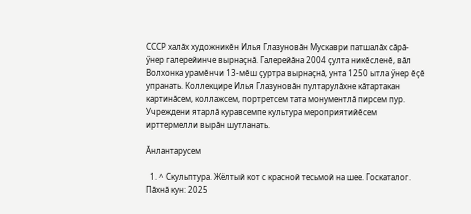СССР халӑх художникӗн Илья Глазуновӑн Мускаври патшалӑх сӑрӑ-ӳнер галерейинче вырнаҫнӑ. Галерейӑна 2004 ҫулта никӗсленӗ, вӑл Волхонка урамӗнчи 13-мӗш ҫуртра вырнаҫнӑ, унта 1250 ытла ӳнер ӗҫӗ упранать. Коллекцире Илья Глазуновӑн пултарулӑхне кӑтартакан картинӑсем, коллажсем, портретсем тата монументлӑ пирсем пур. Учреждени ятарлӑ куравсемпе культура мероприятийӗсем ирттермелли вырӑн шутланать.

Ӑнлантарусем

  1. ^ Скульптура. Жёлтый кот с красной тесьмой на шее. Госкаталог. Пӑхнӑ кун: 2025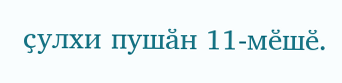ҫулхи пушӑн 11-мӗшӗ.